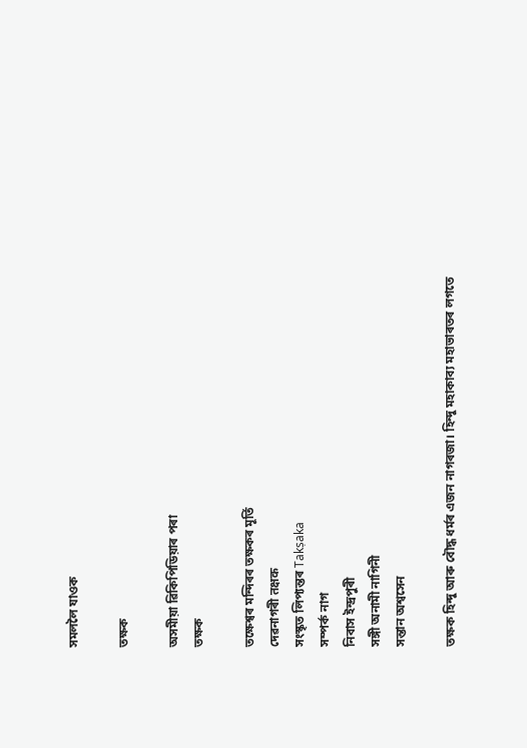সমললৈ যাওক

তক্ষক

অসমীয়া ৱিকিপিডিয়াৰ পৰা
তক্ষক

তক্ষেশ্বৰ মন্দিৰৰ তক্ষকৰ মূৰ্তি
দেৱনাগৰী तक्षक
সংস্কৃত লিপ্যন্তৰ Takṣaka
সম্পৰ্ক নাগ
নিবাস ইন্দ্ৰপুৰী
সঙ্গী অনামী নাগিনী
সন্তান অশ্বসেন

তক্ষক হিন্দু আৰু বৌদ্ধ ধৰ্মৰ এজন নাগৰজা। হিন্দু মহাকাব্য মহাভাৰতৰ লগতে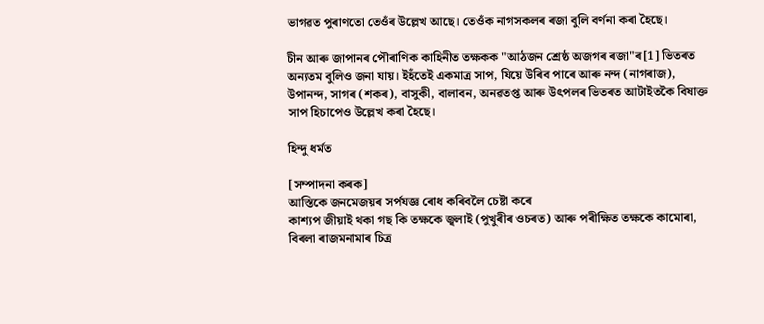ভাগৱত পুৰাণতো তেওঁৰ উল্লেখ আছে। তেওঁক নাগসকলৰ ৰজা বুলি বৰ্ণনা কৰা হৈছে।

চীন আৰু জাপানৰ পৌৰাণিক কাহিনীত তক্ষকক "আঠজন শ্ৰেষ্ঠ অজগৰ ৰজা"ৰ[1] ভিতৰত অন্যতম বুলিও জনা যায়। ইহঁতেই একমাত্ৰ সাপ, যিয়ে উৰিব পাৰে আৰু নন্দ (নাগৰাজ), উপানন্দ, সাগৰ (শকৰ), বাসুকী, বালাবন, অনৱতপ্ত আৰু উৎপলৰ ভিতৰত আটাইতকৈ বিষাক্ত সাপ হিচাপেও উল্লেখ কৰা হৈছে।

হিন্দু ধৰ্মত

[সম্পাদনা কৰক]
আস্তিকে জনমেজয়ৰ সৰ্পযজ্ঞ ৰোধ কৰিবলৈ চেষ্টা কৰে
কাশ্যপ জীয়াই থকা গছ কি তক্ষকে জ্বলাই (পুখুৰীৰ ওচৰত) আৰু পৰীক্ষিত তক্ষকে কামোৰা, বিৰলা ৰাজমনামাৰ চিত্ৰ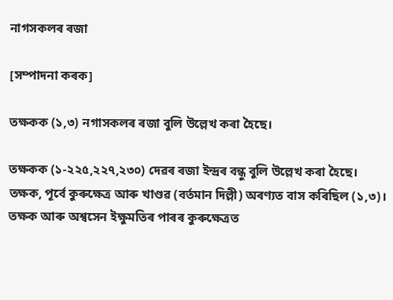নাগসকলৰ ৰজা

[সম্পাদনা কৰক]

তক্ষকক (১,৩) নগাসকলৰ ৰজা বুলি উল্লেখ কৰা হৈছে।

তক্ষকক (১-২২৫,২২৭,২৩০) দেৱৰ ৰজা ইন্দ্ৰৰ বন্ধু বুলি উল্লেখ কৰা হৈছে। তক্ষক, পূৰ্বে কুৰুক্ষেত্ৰ আৰু খাণ্ডৱ (বৰ্তমান দিল্লী) অৰণ্যত বাস কৰিছিল (১,৩)। তক্ষক আৰু অশ্বসেন ইক্ষুমতিৰ পাৰৰ কুৰুক্ষেত্ৰত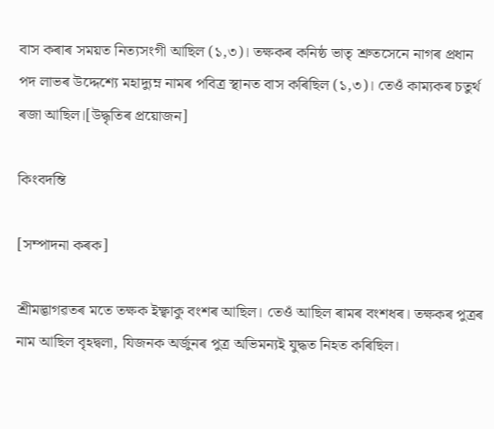বাস কৰাৰ সময়ত নিত্যসংগী আছিল (১,৩)। তক্ষকৰ কনিষ্ঠ ভাতৃ শ্ৰুতসেনে নাগৰ প্ৰধান পদ লাভৰ উদ্দেশ্যে মহাদ্যুম্ন নামৰ পবিত্ৰ স্থানত বাস কৰিছিল (১,৩)। তেওঁ কাম্যকৰ চতুৰ্থ ৰজা আছিল।[উদ্ধৃতিৰ প্ৰয়োজন]

কিংবদন্তি

[সম্পাদনা কৰক]

শ্ৰীমদ্ভাগৱতৰ মতে তক্ষক ইক্ষ্বাকু বংশৰ আছিল। তেওঁ আছিল ৰামৰ বংশধৰ। তক্ষকৰ পুত্ৰৰ নাম আছিল বৃহদ্বলা, যিজনক অৰ্জুনৰ পুত্ৰ অভিমন্যই যুদ্ধত নিহত কৰিছিল।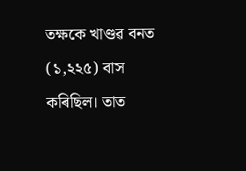তক্ষকে খাণ্ডৱ বনত (১,২২৫) বাস কৰিছিল। তাত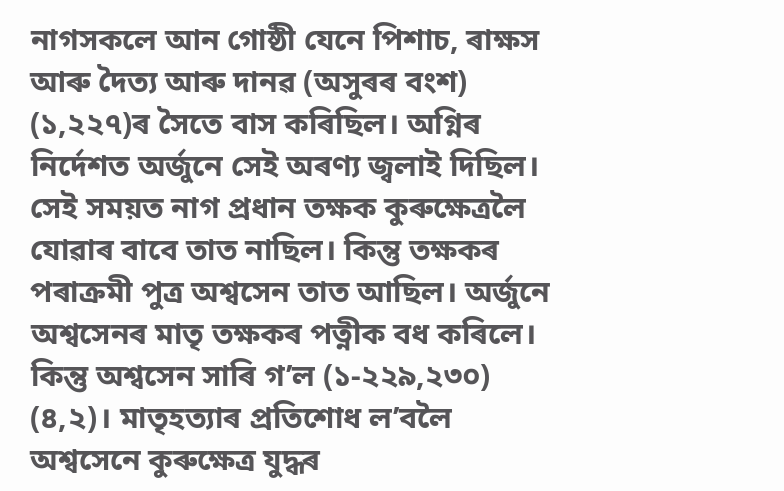নাগসকলে আন গোষ্ঠী যেনে পিশাচ, ৰাক্ষস আৰু দৈত্য আৰু দানৱ (অসুৰৰ বংশ) (১,২২৭)ৰ সৈতে বাস কৰিছিল। অগ্নিৰ নিৰ্দেশত অৰ্জুনে সেই অৰণ্য জ্বলাই দিছিল। সেই সময়ত নাগ প্ৰধান তক্ষক কুৰুক্ষেত্ৰলৈ যোৱাৰ বাবে তাত নাছিল। কিন্তু তক্ষকৰ পৰাক্ৰমী পুত্ৰ অশ্বসেন তাত আছিল। অৰ্জুনে অশ্বসেনৰ মাতৃ তক্ষকৰ পত্নীক বধ কৰিলে। কিন্তু অশ্বসেন সাৰি গ’ল (১-২২৯,২৩০) (৪,২)। মাতৃহত্যাৰ প্ৰতিশোধ ল’বলৈ অশ্বসেনে কুৰুক্ষেত্ৰ যুদ্ধৰ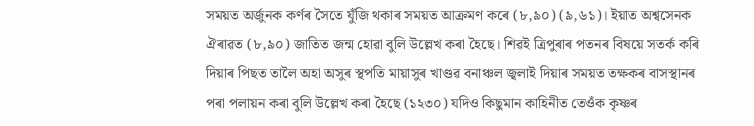সময়ত অৰ্জুনক কৰ্ণৰ সৈতে যুঁজি থকাৰ সময়ত আক্ৰমণ কৰে (৮,৯০) (৯,৬১)। ইয়াত অশ্বসেনক ঐৰাৱত (৮,৯০) জাতিত জন্ম হোৱা বুলি উল্লেখ কৰা হৈছে। শিৱই ত্ৰিপুৰাৰ পতনৰ বিষয়ে সতৰ্ক কৰি দিয়াৰ পিছত তালৈ অহা অসুৰ স্থপতি মায়াসুৰ খাণ্ডৱ বনাঞ্চল জ্বলাই দিয়াৰ সময়ত তক্ষকৰ বাসস্থানৰ পৰা পলায়ন কৰা বুলি উল্লেখ কৰা হৈছে (১২৩০) যদিও কিছুমান কাহিনীত তেওঁক কৃষ্ণৰ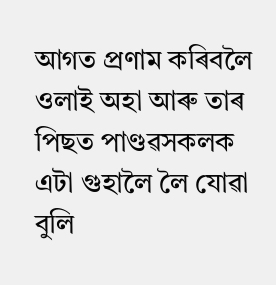আগত প্ৰণাম কৰিবলৈ ওলাই অহা আৰু তাৰ পিছত পাণ্ডৱসকলক এটা গুহালৈ লৈ যোৱা বুলি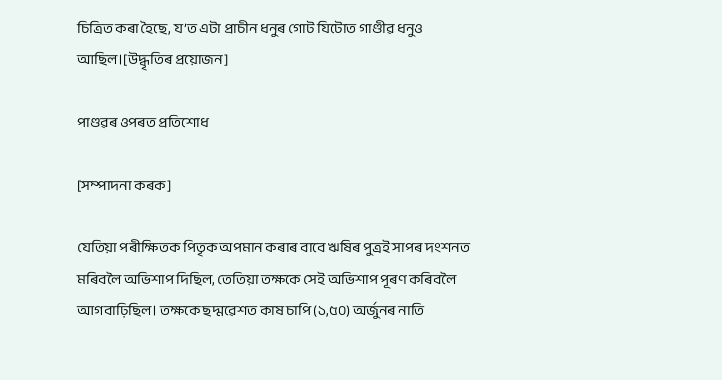চিত্ৰিত কৰা হৈছে, য’ত এটা প্ৰাচীন ধনুৰ গোট যিটোত গাণ্ডীৱ ধনুও আছিল।[উদ্ধৃতিৰ প্ৰয়োজন]

পাণ্ডৱৰ ওপৰত প্ৰতিশোধ

[সম্পাদনা কৰক]

যেতিয়া পৰীক্ষিতক পিতৃক অপমান কৰাৰ বাবে ঋষিৰ পুত্ৰই সাপৰ দংশনত মৰিবলৈ অভিশাপ দিছিল, তেতিয়া তক্ষকে সেই অভিশাপ পূৰণ কৰিবলৈ আগবাঢ়িছিল। তক্ষকে ছদ্মৱেশত কাষ চাপি (১,৫০) অৰ্জুনৰ নাতি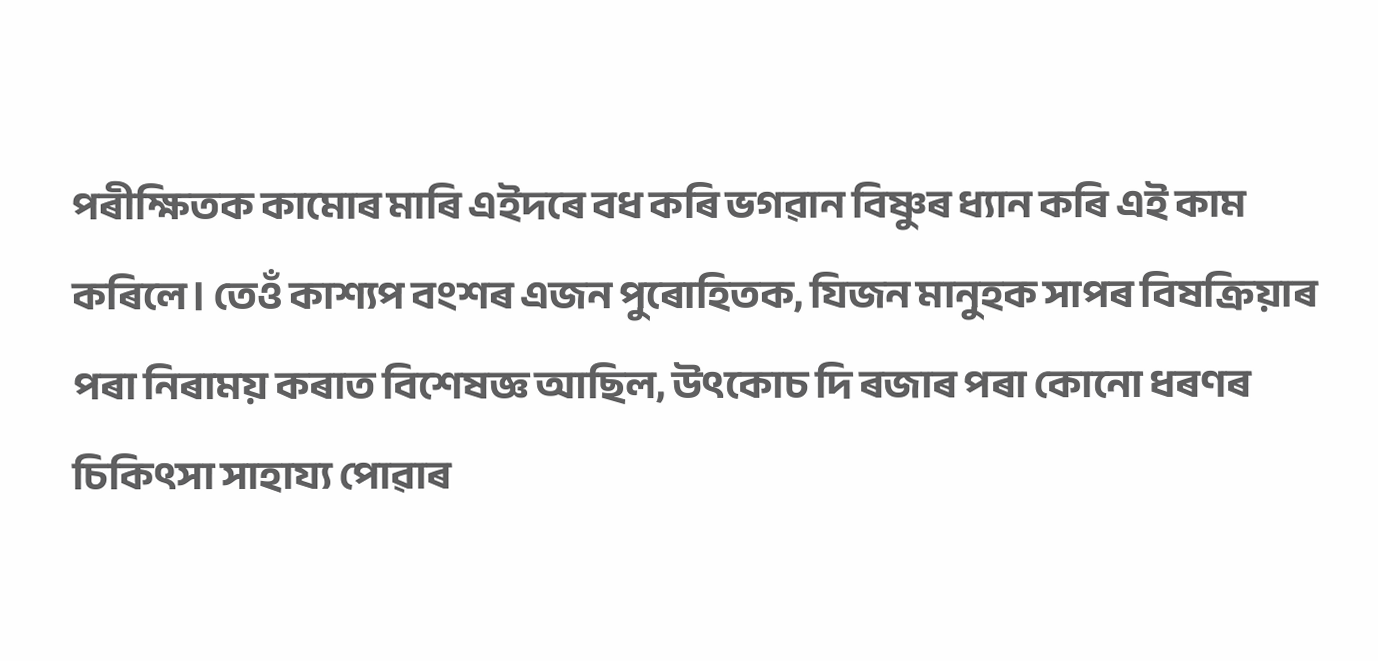পৰীক্ষিতক কামোৰ মাৰি এইদৰে বধ কৰি ভগৱান বিষ্ণুৰ ধ্যান কৰি এই কাম কৰিলে। তেওঁ কাশ্যপ বংশৰ এজন পুৰোহিতক, যিজন মানুহক সাপৰ বিষক্ৰিয়াৰ পৰা নিৰাময় কৰাত বিশেষজ্ঞ আছিল, উৎকোচ দি ৰজাৰ পৰা কোনো ধৰণৰ চিকিৎসা সাহায্য পোৱাৰ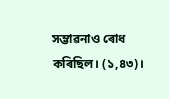সম্ভাৱনাও ৰোধ কৰিছিল। (১,৪৩)।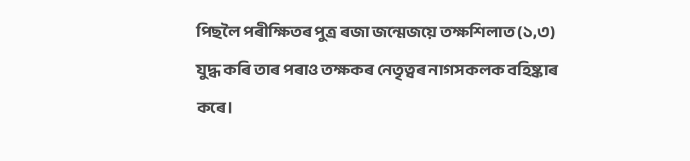পিছলৈ পৰীক্ষিতৰ পুত্ৰ ৰজা জন্মেজয়ে তক্ষশিলাত (১,৩) যুদ্ধ কৰি তাৰ পৰাও তক্ষকৰ নেতৃত্বৰ নাগসকলক বহিষ্কাৰ কৰে।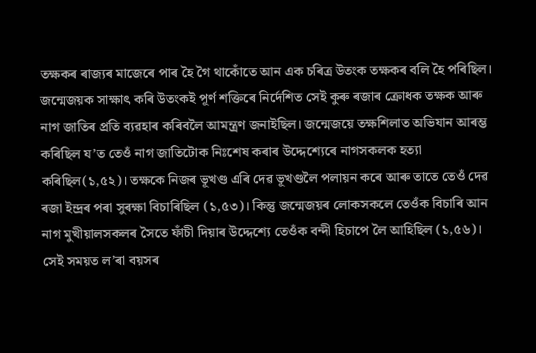তক্ষকৰ ৰাজ্যৰ মাজেৰে পাৰ হৈ গৈ থাকোঁতে আন এক চৰিত্ৰ উতংক তক্ষকৰ বলি হৈ পৰিছিল। জন্মেজয়ক সাক্ষাৎ কৰি উতংকই পূৰ্ণ শক্তিৰে নিৰ্দেশিত সেই কুৰু ৰজাৰ ক্ৰোধক তক্ষক আৰু নাগ জাতিৰ প্ৰতি ব্যৱহাৰ কৰিবলৈ আমন্ত্ৰণ জনাইছিল। জন্মেজয়ে তক্ষশিলাত অভিযান আৰম্ভ কৰিছিল য’ত তেওঁ নাগ জাতিটোক নিঃশেষ কৰাৰ উদ্দেশ্যেৰে নাগসকলক হত্যা কৰিছিল(১,৫২)। তক্ষকে নিজৰ ভূখণ্ড এৰি দেৱ ভূখণ্ডলৈ পলায়ন কৰে আৰু তাতে তেওঁ দেৱ ৰজা ইন্দ্ৰৰ পৰা সুৰক্ষা বিচাৰিছিল (১,৫৩)। কিন্তু জন্মেজয়ৰ লোকসকলে তেওঁক বিচাৰি আন নাগ মুখীয়ালসকলৰ সৈতে ফাঁচী দিয়াৰ উদ্দেশ্যে তেওঁক বন্দী হিচাপে লৈ আহিছিল (১,৫৬)। সেই সময়ত ল’ৰা বয়সৰ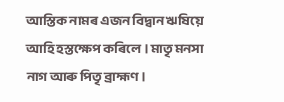আস্তিক নামৰ এজন বিদ্বান ঋষিয়ে আহি হস্তক্ষেপ কৰিলে। মাতৃ মনসা নাগ আৰু পিতৃ ব্ৰাহ্মণ।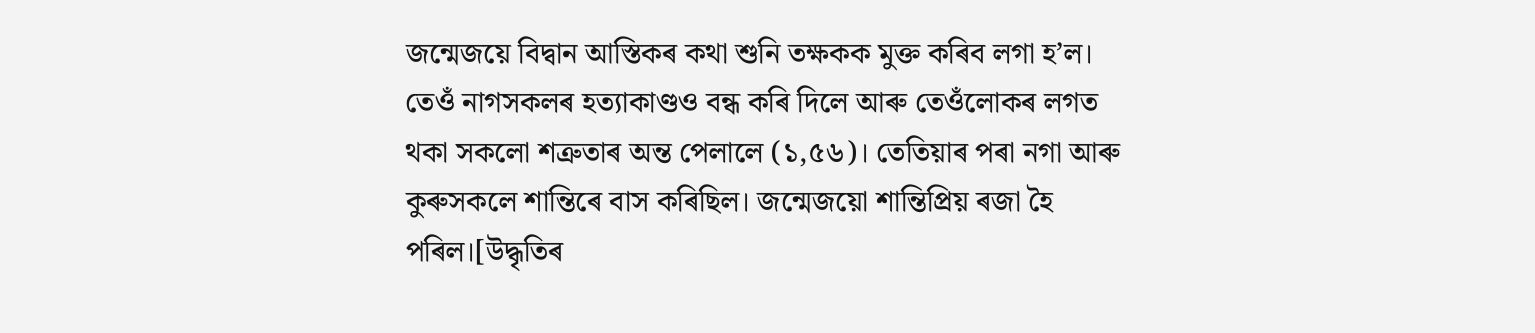জন্মেজয়ে বিদ্বান আস্তিকৰ কথা শুনি তক্ষকক মুক্ত কৰিব লগা হ’ল। তেওঁ নাগসকলৰ হত্যাকাণ্ডও বন্ধ কৰি দিলে আৰু তেওঁলোকৰ লগত থকা সকলো শত্ৰুতাৰ অন্ত পেলালে (১,৫৬)। তেতিয়াৰ পৰা নগা আৰু কুৰুসকলে শান্তিৰে বাস কৰিছিল। জন্মেজয়ো শান্তিপ্ৰিয় ৰজা হৈ পৰিল।[উদ্ধৃতিৰ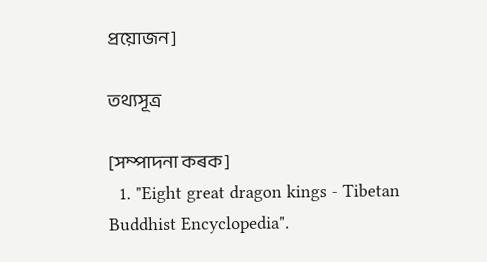প্ৰয়োজন]

তথ্যসূত্ৰ

[সম্পাদনা কৰক]
  1. "Eight great dragon kings - Tibetan Buddhist Encyclopedia".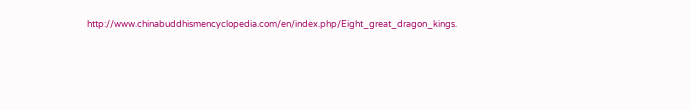http://www.chinabuddhismencyclopedia.com/en/index.php/Eight_great_dragon_kings.